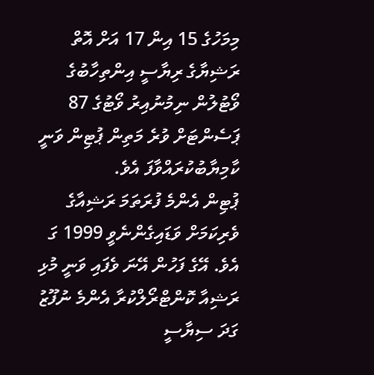މިމަހުގެ 15 އިން 17 އަށް އޮތް ރަޝިޔާގެ ރިޔާސީ އިންތިހާބުގެ ވޯޓުލުން ނިމުނުއިރު ވޯޓުގެ 87 ޕަސެންޓަށް ވުރެ މަތިން ޕުޓިން ވަނީ ކާމިޔާބުކުރައްވާފަ އެވެ.
ޕުޓިން އެންމެ ފުރަތަމަ ރަޝިއާގެ ވެރިކަމަށް ވަޑައިގެންނެވީ 1999 ގަ އެވެ. އޭގެ ފަހުން އޭނަ ވެފައި ވަނީ މުޅި ރަޝިއާ ކޮންޓްރޯލްކުރާ އެންމެ ނުފޫޒު ގަދަ ސިޔާސީ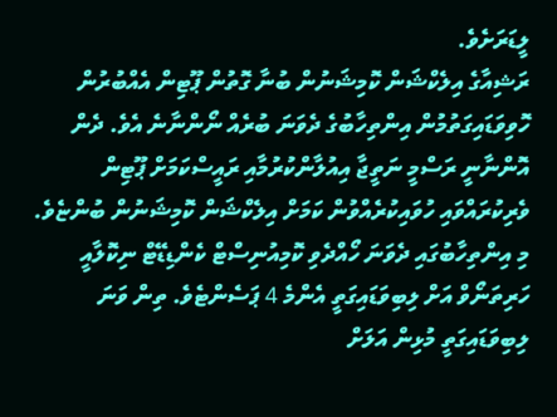ލީޑަރަށެވެ.
ރަޝިއާގެ އިލެކްޝަން ކޮމިޝަނުން ބުނާ ގޮތުން ޕޫޓިން އެއްބުރުން ހޮވިވަޑައިގަތުމުން އިންތިހާބުގެ ދެވަނަ ބުރެއް ނޯންނާނެ އެވެ. ދެން އޮންނާނީ ރަސްމީ ނަތީޖާ އިއުލާންކުރުމާއި ރައީސްކަމަށް ޕޫޓިން ވެރިކުރައްވައި ހުވައިކުރެއްވުން ކަމަށް އިލެކްޝަން ކޮމިޝަނުން ބުންޏެވެ.
މި އިންތިހާބުގައި ދެވަނަ ހޯއްދެވި ކޮމިއުނިސްޓް ކެންޑިޑޭޓް ނިކޮލާއީ ހަރިތަނޯވް އަށް ލިބިވަޑައިގަތީ އެންމެ 4 ޕަސެންޓެވެ. ތިން ވަނަ ލިބިވަޑައިގަތީ މުޅިން އަލަށް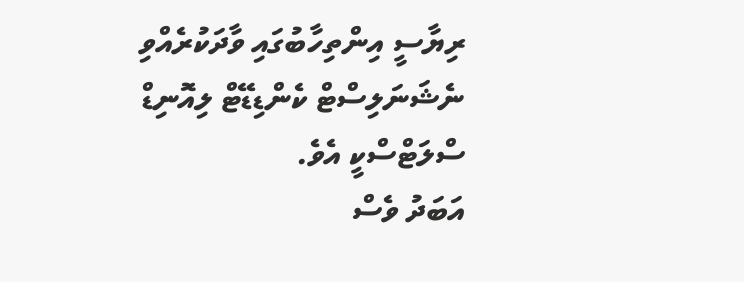ރިޔާސީ އިންތިހާބުގައި ވާދަކުރެއްވި ނެޝަނަލިސްޓް ކެންޑިޑޭޓް ލިއޮނިޑް ސްލަޓްސްކީ އެވެ.
އަބަދު ވެސް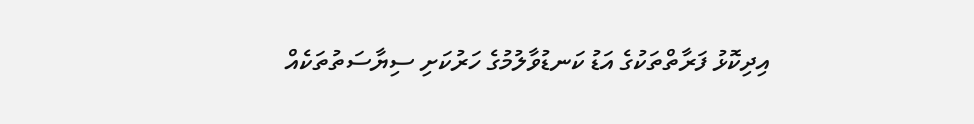އިދިކޮޅު ފަރާތްތަކުގެ އަޑު ކަނޑުވާލުމުގެ ހަރުކަށި ސިޔާސަތުތަކެއް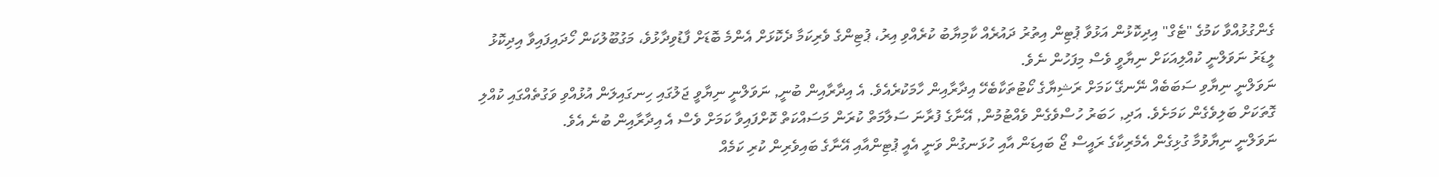ގެންގުޅުއްވާ ކަމުގެ "ޓެގް" އިދިކޮޅުން އަޅުވާ ޕުޓިން އިތުރު ދައުރެއް ކާމިޔާބު ކުރެއްވި އިރު، ޕުޓިންގެ ވެރިކަމާ ދެކޮޅަށް އެންމެ ބޮޑަށް ފާޑުވިދާޅުވެ، މަގުބޫލުކަން ހޯދައިފައިވާ އިދިކޮޅު ލީޑަރު ނަވަލްނީ ކުއްލިއަކަށް ނިޔާވީ ވެސް މިފަހުން ނެވެ.
ނަވަލްނީ ނިޔާވި ސަބަބެއް ނޭނގޭ ކަމަށް ރަޝިޔާގެ ކޯޓުތަކާބެހޭ އިދާރާއިން ހާމަކުރެއެވެ. އެ އިދާރާއިން ބުނީ, ނަވަލްނީ ނިޔާވީ ޖަލުގައި ހިނގައިލަން އުޅުއްވި ވަގުތެއްގައި ކުއްލި ގޮތަކަށް ބަލިވެގެން ކަމަށެވެ. އަދި, ހަބަރު ހުސްވެގެން ވެއްޓުމުން, އޭނާގެ ފުރާނަ ސަލާމަތް ކުރަން މަސައްކަތް ކޮށްފައިވާ ކަމަށް ވެސް އެ އިދާރާއިން ބުނެ އެވެ.
ނަވަލްނީ ނިޔާވުމާ ގުޅިގެން އެމެރިކާގެ ރައީސް ޖޯ ބައިޑަން އާއި ހުޅަނގުން ވަނީ އެއީ ޕުޓިންއާއި އޭނާގެ ބައިވެރިން ކުރި ކަމެއް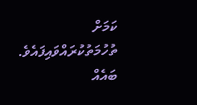ކަމަށް ތުހުމަތުކުރައްވައިފައެވެ. ބައެއް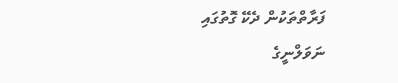ފަރާތްތަކުން ދެކޭ ގޮތުގައި ނަވަލްނީގެ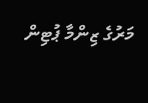މަރުގެ ޒިންމާ ޕުޓިން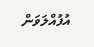އުފުއްލަވަން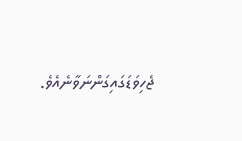ޖެހިވަޑަގައިގަންނަވާނެއެވެ.